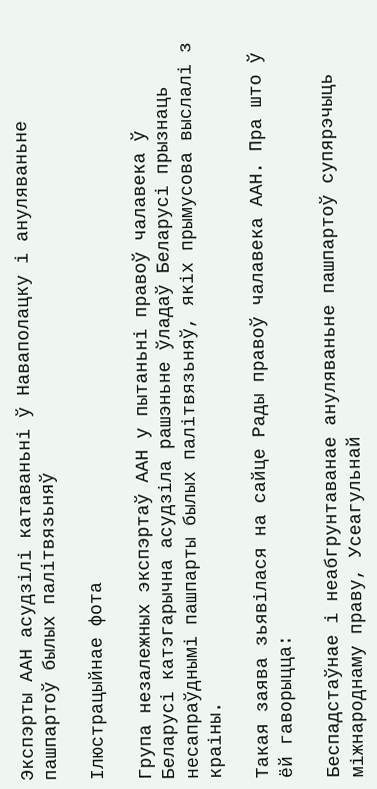Экспэрты ААН асудзілі катаваньні ў Наваполацку і ануляваньне пашпартоў былых палітвязьняў

Ілюстрацыйнае фота

Група незалежных экспэртаў ААН у пытаньні правоў чалавека ў Беларусі катэгарычна асудзіла рашэньне ўладаў Беларусі прызнаць несапраўднымі пашпарты былых палітвязьняў, якіх прымусова выслалі з краіны.

Такая заява зьявілася на сайце Рады правоў чалавека ААН. Пра што ў ёй гаворыцца:

Беспадстаўнае і неабгрунтаванае ануляваньне пашпартоў супярэчыць міжнароднаму праву, Усеагульнай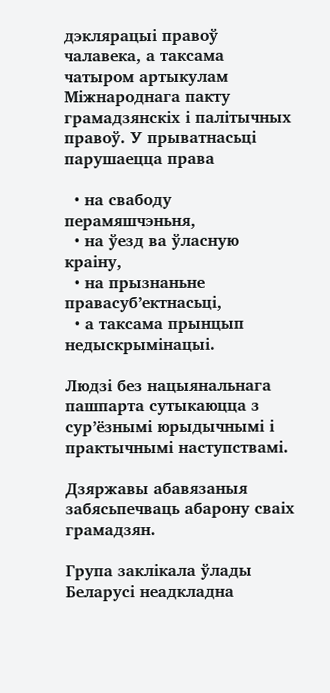дэклярацыі правоў чалавека, а таксама чатыром артыкулам Міжнароднага пакту грамадзянскіх і палітычных правоў. У прыватнасьці парушаецца права

  • на свабоду перамяшчэньня,
  • на ўезд ва ўласную краіну,
  • на прызнаньне правасуб’ектнасьці,
  • а таксама прынцып недыскрымінацыі.

Людзі без нацыянальнага пашпарта сутыкаюцца з сур’ёзнымі юрыдычнымі і практычнымі наступствамі.

Дзяржавы абавязаныя забясьпечваць абарону сваіх грамадзян.

Група заклікала ўлады Беларусі неадкладна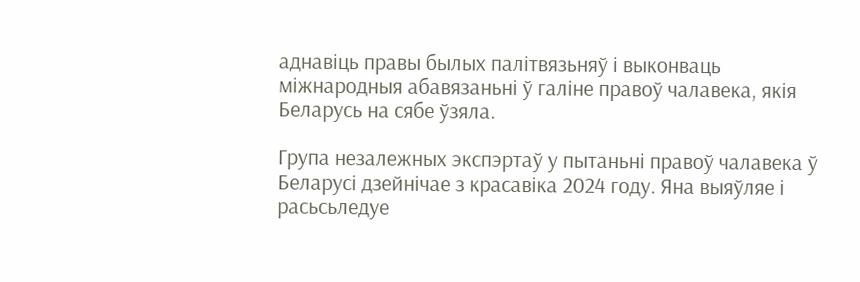аднавіць правы былых палітвязьняў і выконваць міжнародныя абавязаньні ў галіне правоў чалавека, якія Беларусь на сябе ўзяла.

Група незалежных экспэртаў у пытаньні правоў чалавека ў Беларусі дзейнічае з красавіка 2024 году. Яна выяўляе і расьсьледуе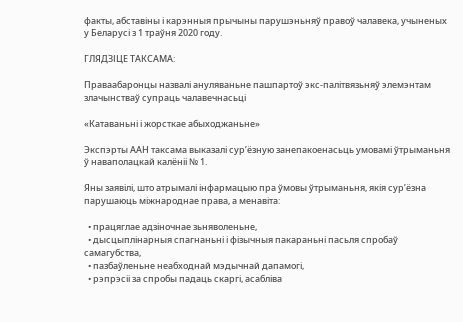факты, абставіны і карэнныя прычыны парушэньняў правоў чалавека, учыненых у Беларусі з 1 траўня 2020 году.

ГЛЯДЗІЦЕ ТАКСАМА:

Праваабаронцы назвалі ануляваньне пашпартоў экс-палітвязьняў элемэнтам злачынстваў супраць чалавечнасьці

«Катаваньні і жорсткае абыходжаньне»

Экспэрты ААН таксама выказалі сур’ёзную занепакоенасьць умовамі ўтрыманьня ў наваполацкай калёніі № 1.

Яны заявілі, што атрымалі інфармацыю пра ўмовы ўтрыманьня, якія сур’ёзна парушаюць міжнароднае права, а менавіта:

  • працяглае адзіночнае зьняволеньне,
  • дысцыплінарныя спагнаньні і фізычныя пакараньні пасьля спробаў самагубства,
  • пазбаўленьне неабходнай мэдычнай дапамогі,
  • рэпрэсіі за спробы падаць скаргі, асабліва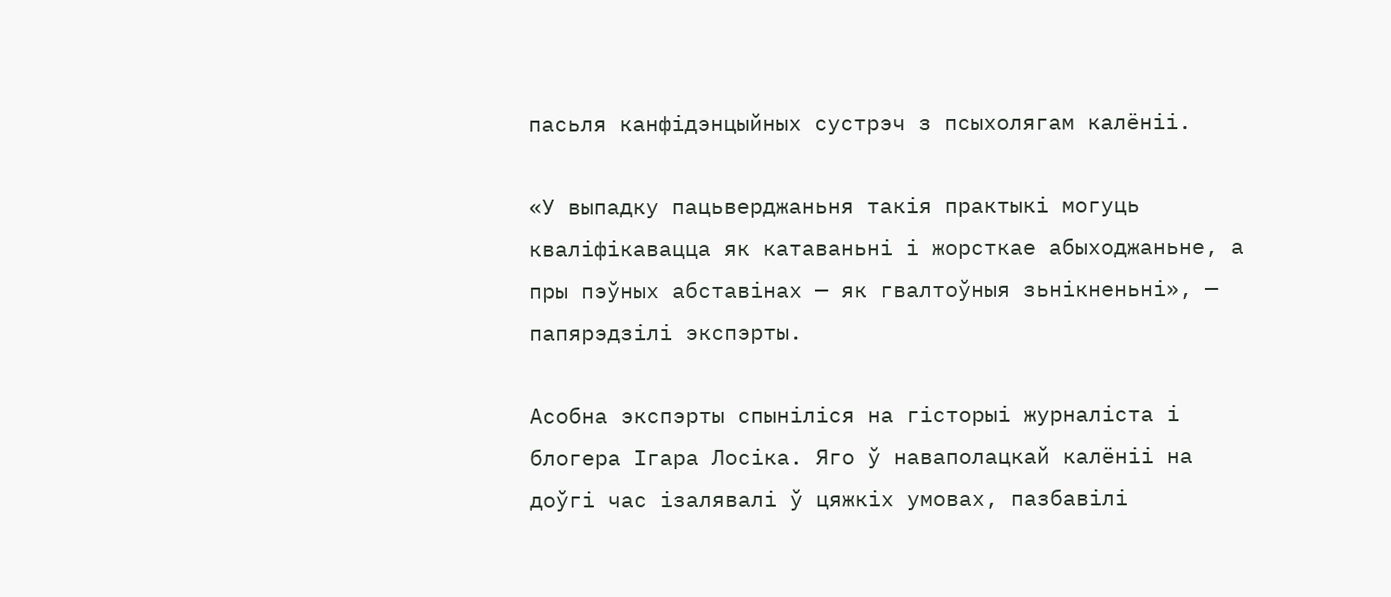пасьля канфідэнцыйных сустрэч з псыхолягам калёніі.

«У выпадку пацьверджаньня такія практыкі могуць кваліфікавацца як катаваньні і жорсткае абыходжаньне, а пры пэўных абставінах — як гвалтоўныя зьнікненьні», — папярэдзілі экспэрты.

Асобна экспэрты спыніліся на гісторыі журналіста і блогера Ігара Лосіка. Яго ў наваполацкай калёніі на доўгі час ізалявалі ў цяжкіх умовах, пазбавілі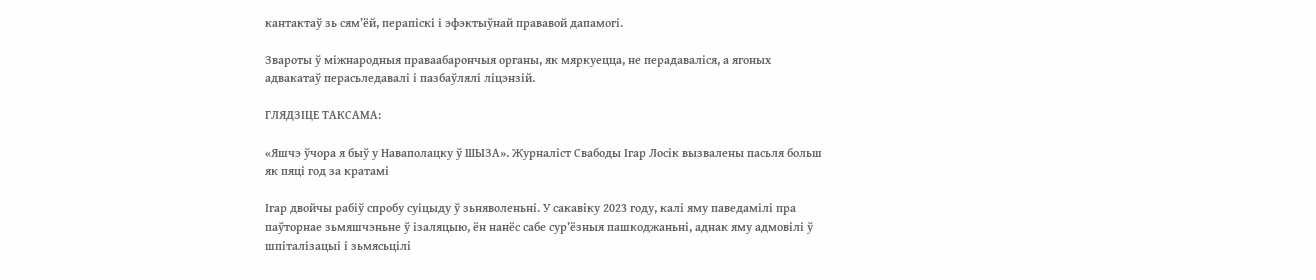кантактаў зь сям’ёй, перапіскі і эфэктыўнай прававой дапамогі.

Звароты ў міжнародныя праваабарончыя органы, як мяркуецца, не перадаваліся, а ягоных адвакатаў перасьледавалі і пазбаўлялі ліцэнзій.

ГЛЯДЗІЦЕ ТАКСАМА:

«Яшчэ ўчора я быў у Наваполацку ў ШЫЗА». Журналіст Свабоды Ігар Лосік вызвалены пасьля больш як пяці год за кратамі

Ігар двойчы рабіў спробу суіцыду ў зьняволеньні. У сакавіку 2023 году, калі яму паведамілі пра паўторнае зьмяшчэньне ў ізаляцыю, ён нанёс сабе сур’ёзныя пашкоджаньні, аднак яму адмовілі ў шпіталізацыі і зьмясьцілі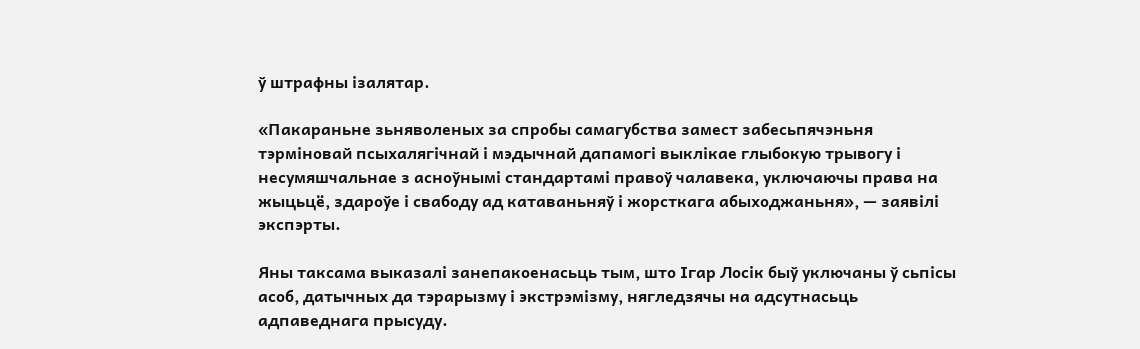ў штрафны ізалятар.

«Пакараньне зьняволеных за спробы самагубства замест забесьпячэньня тэрміновай псыхалягічнай і мэдычнай дапамогі выклікае глыбокую трывогу і несумяшчальнае з асноўнымі стандартамі правоў чалавека, уключаючы права на жыцьцё, здароўе і свабоду ад катаваньняў і жорсткага абыходжаньня», — заявілі экспэрты.

Яны таксама выказалі занепакоенасьць тым, што Ігар Лосік быў уключаны ў сьпісы асоб, датычных да тэрарызму і экстрэмізму, нягледзячы на адсутнасьць адпаведнага прысуду.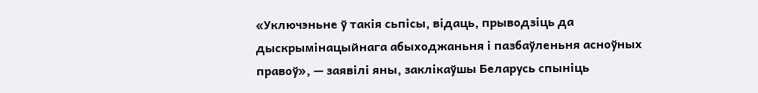«Уключэньне ў такія сьпісы, відаць, прыводзіць да дыскрымінацыйнага абыходжаньня і пазбаўленьня асноўных правоў», — заявілі яны, заклікаўшы Беларусь спыніць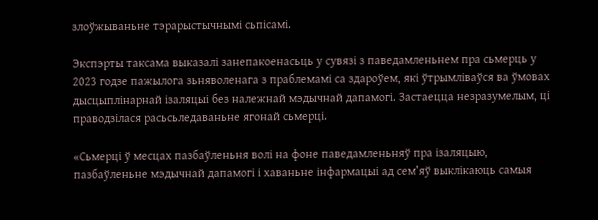злоўжываньне тэрарыстычнымі сьпісамі.

Экспэрты таксама выказалі занепакоенасьць у сувязі з паведамленьнем пра сьмерць у 2023 годзе пажылога зьняволенага з праблемамі са здароўем, які ўтрымліваўся ва ўмовах дысцыплінарнай ізаляцыі без належнай мэдычнай дапамогі. Застаецца незразумелым, ці праводзілася расьсьледаваньне ягонай сьмерці.

«Сьмерці ў месцах пазбаўленьня волі на фоне паведамленьняў пра ізаляцыю, пазбаўленьне мэдычнай дапамогі і хаваньне інфармацыі ад сем’яў выклікаюць самыя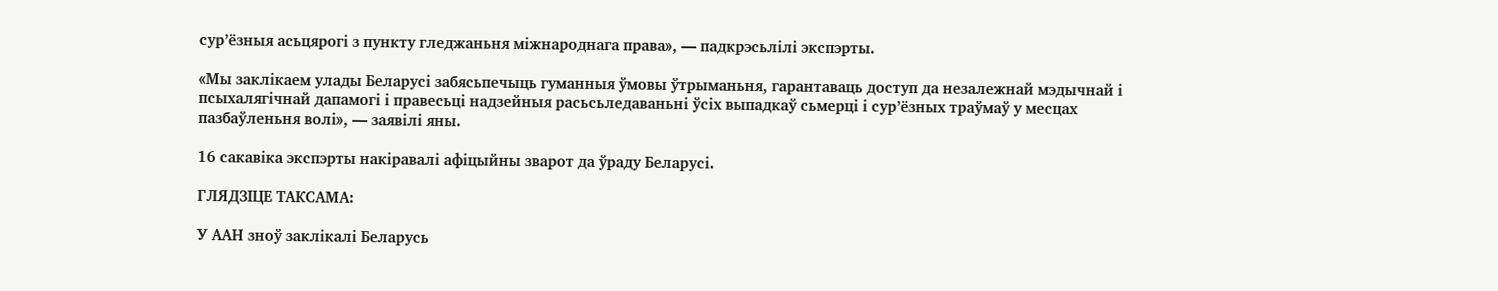сур’ёзныя асьцярогі з пункту гледжаньня міжнароднага права», — падкрэсьлілі экспэрты.

«Мы заклікаем улады Беларусі забясьпечыць гуманныя ўмовы ўтрыманьня, гарантаваць доступ да незалежнай мэдычнай і псыхалягічнай дапамогі і правесьці надзейныя расьсьледаваньні ўсіх выпадкаў сьмерці і сур’ёзных траўмаў у месцах пазбаўленьня волі», — заявілі яны.

16 сакавіка экспэрты накіравалі афіцыйны зварот да ўраду Беларусі.

ГЛЯДЗІЦЕ ТАКСАМА:

У ААН зноў заклікалі Беларусь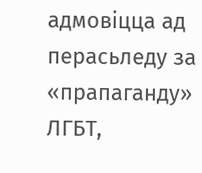адмовіцца ад перасьледу за «прапаганду» ЛГБТ,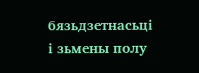бязьдзетнасьці і зьмены полу